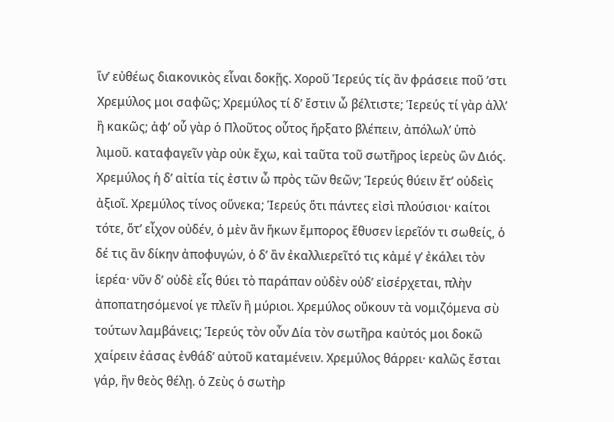ἵνʼ εὐθέως διακονικὸς εἶναι δοκῇς. Χοροῦ Ἱερεύς τίς ἂν φράσειε ποῦ ʼστι Χρεμύλος μοι σαφῶς; Χρεμύλος τί δʼ ἔστιν ὦ βέλτιστε; Ἱερεύς τί γὰρ ἀλλʼ ἢ κακῶς; ἀφʼ οὗ γὰρ ὁ Πλοῦτος οὗτος ἤρξατο βλέπειν, ἀπόλωλʼ ὑπὸ λιμοῦ. καταφαγεῖν γὰρ οὐκ ἔχω, καὶ ταῦτα τοῦ σωτῆρος ἱερεὺς ὢν Διός. Χρεμύλος ἡ δʼ αἰτία τίς ἐστιν ὦ πρὸς τῶν θεῶν; Ἱερεύς θύειν ἔτʼ οὐδεὶς ἀξιοῖ. Χρεμύλος τίνος οὕνεκα; Ἱερεύς ὅτι πάντες εἰσὶ πλούσιοι· καίτοι τότε, ὅτʼ εἶχον οὐδέν, ὁ μὲν ἂν ἥκων ἔμπορος ἔθυσεν ἱερεῖόν τι σωθείς, ὁ δέ τις ἂν δίκην ἀποφυγών, ὁ δʼ ἂν ἐκαλλιερεῖτό τις κἀμέ γʼ ἐκάλει τὸν ἱερέα· νῦν δʼ οὐδὲ εἷς θύει τὸ παράπαν οὐδὲν οὐδʼ εἰσέρχεται, πλὴν ἀποπατησόμενοί γε πλεῖν ἢ μύριοι. Χρεμύλος οὔκουν τὰ νομιζόμενα σὺ τούτων λαμβάνεις; Ἱερεύς τὸν οὖν Δία τὸν σωτῆρα καὐτός μοι δοκῶ χαίρειν ἐάσας ἐνθάδʼ αὐτοῦ καταμένειν. Χρεμύλος θάρρει· καλῶς ἔσται γάρ, ἢν θεὸς θέλῃ. ὁ Ζεὺς ὁ σωτὴρ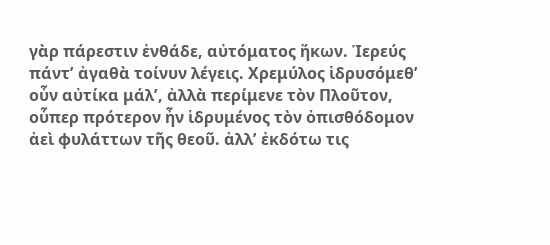γὰρ πάρεστιν ἐνθάδε, αὐτόματος ἥκων. Ἱερεύς πάντʼ ἀγαθὰ τοίνυν λέγεις. Χρεμύλος ἱδρυσόμεθʼ οὖν αὐτίκα μάλʼ, ἀλλὰ περίμενε τὸν Πλοῦτον, οὗπερ πρότερον ἦν ἱδρυμένος τὸν ὀπισθόδομον ἀεὶ φυλάττων τῆς θεοῦ. ἀλλʼ ἐκδότω τις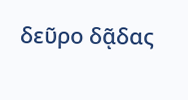δεῦρο δᾷδας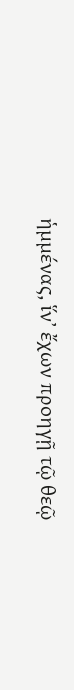ἡμμένας, ἵνʼ ἔχων προηγῇ τῷ θεῷ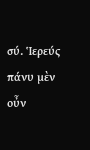σύ. Ἱερεύς πάνυ μὲν οὖν